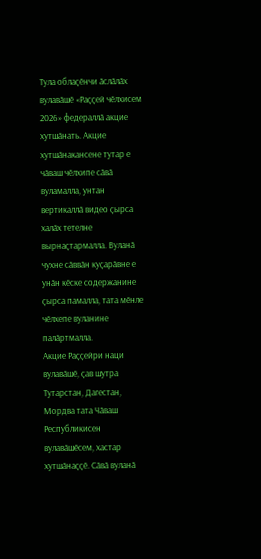Тула облаҫӗнчи ӑслӑлӑх вулавӑшӗ «Раҫҫей чӗлхисем 2026» федераллӑ акцие хутшӑнать. Акцие хутшӑнакансене тутар е чӑваш чӗлхипе сӑвӑ вуламалла, унтан вертикаллӑ видео ҫырса халӑх тетелне вырнаҫтармалла. Вуланӑ чухне сӑввӑн куҫарӑвне е унӑн кӗске содержанине ҫырса памалла, тата мӗнле чӗлхепе вуланине палӑртмалла.
Акцие Раҫҫейри наци вулавӑшӗ, ҫав шутра Тутарстан, Дагестан, Мордва тата Чӑваш Республикисен вулавӑшӗсем, хастар хутшӑнаҫҫӗ. Сӑвӑ вуланӑ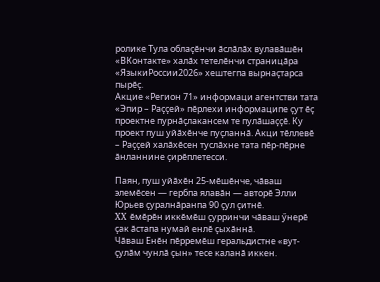ролике Тула облаҫӗнчи ӑслӑлӑх вулавӑшӗн «ВКонтакте» халӑх тетелӗнчи страницӑра «ЯзыкиРоссии2026» хештегпа вырнаҫтарса пырӗҫ.
Акцие «Регион 71» информаци агентстви тата «Эпир – Раҫҫей» пӗрлехи информаципе ҫут ӗҫ проектне пурнӑҫлакансем те пулӑшаҫҫӗ. Ку проект пуш уйӑхӗнче пуҫланнӑ. Акци тӗллевӗ – Раҫҫей халӑхӗсен туслӑхне тата пӗр-пӗрне ӑнланнине ҫирӗплетесси.

Паян, пуш уйӑхӗн 25-мӗшӗнче, чӑваш элемӗсен — гербпа ялавӑн — авторӗ Элли Юрьев ҫуралнӑранпа 90 ҫул ҫитнӗ.
XX ӗмӗрӗн иккӗмӗш ҫурринчи чӑваш ӳнерӗ ҫак ӑстапа нумай енлӗ ҫыхӑннӑ.
Чӑваш Енӗн пӗрремӗш геральдистне «вут-ҫулӑм чунлӑ ҫын» тесе каланӑ иккен.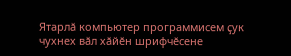Ятарлӑ компьютер программисем ҫук чухнех вӑл хӑйӗн шрифчӗсене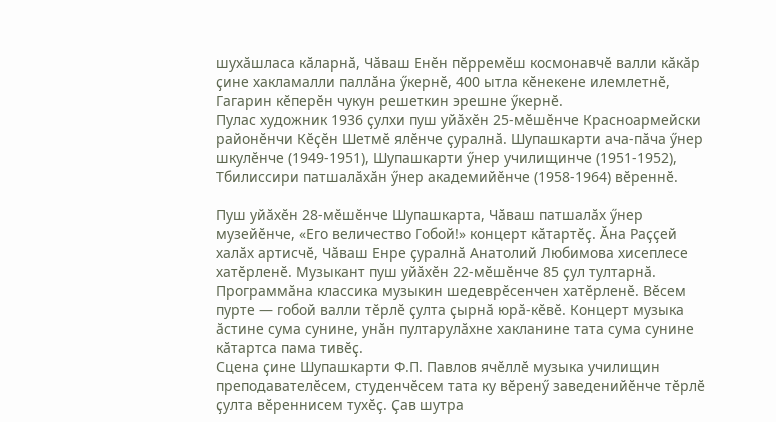шухӑшласа кӑларнӑ, Чӑваш Енӗн пӗрремӗш космонавчӗ валли кӑкӑр ҫине хакламалли паллӑна ӳкернӗ, 400 ытла кӗнекене илемлетнӗ, Гагарин кӗперӗн чукун решеткин эрешне ӳкернӗ.
Пулас художник 1936 ҫулхи пуш уйӑхӗн 25-мӗшӗнче Красноармейски районӗнчи Кӗҫӗн Шетмӗ ялӗнче ҫуралнӑ. Шупашкарти ача-пӑча ӳнер шкулӗнче (1949-1951), Шупашкарти ӳнер училищинче (1951-1952), Тбилиссири патшалӑхӑн ӳнер академийӗнче (1958-1964) вӗреннӗ.

Пуш уйӑхӗн 28-мӗшӗнче Шупашкарта, Чӑваш патшалӑх ӳнер музейӗнче, «Его величество Гобой!» концерт кӑтартӗҫ. Ӑна Раҫҫей халӑх артисчӗ, Чӑваш Енре ҫуралнӑ Анатолий Любимова хисеплесе хатӗрленӗ. Музыкант пуш уйӑхӗн 22-мӗшӗнче 85 ҫул тултарнӑ.
Программӑна классика музыкин шедеврӗсенчен хатӗрленӗ. Вӗсем пурте — гобой валли тӗрлӗ ҫулта ҫырнӑ юрӑ-кӗвӗ. Концерт музыка ӑстине сума сунине, унӑн пултарулӑхне хакланине тата сума сунине кӑтартса пама тивӗҫ.
Сцена ҫине Шупашкарти Ф.П. Павлов ячӗллӗ музыка училищин преподавателӗсем, студенчӗсем тата ку вӗренӳ заведенийӗнче тӗрлӗ ҫулта вӗреннисем тухӗҫ. Ҫав шутра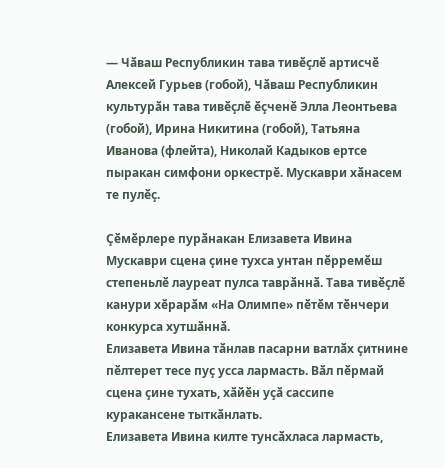— Чӑваш Республикин тава тивӗҫлӗ артисчӗ Алексей Гурьев (гобой), Чӑваш Республикин культурӑн тава тивӗҫлӗ ӗҫченӗ Элла Леонтьева (гобой), Ирина Никитина (гобой), Татьяна Иванова (флейта), Николай Кадыков ертсе пыракан симфони оркестрӗ. Мускаври хӑнасем те пулӗҫ.

Ҫӗмӗрлере пурӑнакан Елизавета Ивина Мускаври сцена ҫине тухса унтан пӗрремӗш степеньлӗ лауреат пулса таврӑннӑ. Тава тивӗҫлӗ канури хӗрарӑм «На Олимпе» пӗтӗм тӗнчери конкурса хутшӑннӑ.
Елизавета Ивина тӑнлав пасарни ватлӑх ҫитнине пӗлтерет тесе пуҫ усса лармасть. Вӑл пӗрмай сцена ҫине тухать, хӑйӗн уҫӑ сассипе куракансене тыткӑнлать.
Елизавета Ивина килте тунсӑхласа лармасть,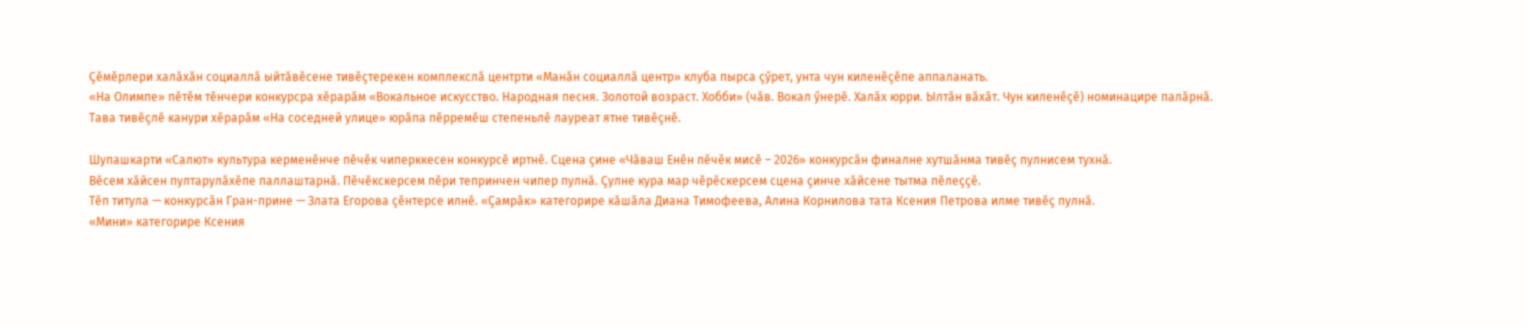Ҫӗмӗрлери халӑхӑн социаллӑ ыйтӑвӗсене тивӗҫтерекен комплекслӑ центрти «Манӑн социаллӑ центр» клуба пырса ҫӳрет, унта чун киленӗҫӗпе аппаланать.
«На Олимпе» пӗтӗм тӗнчери конкурсра хӗрарӑм «Вокальное искусство. Народная песня. Золотой возраст. Хобби» (чӑв. Вокал ӳнерӗ. Халӑх юрри. Ылтӑн вӑхӑт. Чун киленӗҫӗ) номинацире палӑрнӑ. Тава тивӗҫлӗ канури хӗрарӑм «На соседней улице» юрӑпа пӗрремӗш степеньлӗ лауреат ятне тивӗҫнӗ.

Шупашкарти «Салют» культура керменӗнче пӗчӗк чиперккесен конкурсӗ иртнӗ. Сцена ҫине «Чӑваш Енӗн пӗчӗк мисӗ – 2026» конкурсӑн финалне хутшӑнма тивӗҫ пулнисем тухнӑ.
Вӗсем хӑйсен пултарулӑхӗпе паллаштарнӑ. Пӗчӗкскерсем пӗри тепринчен чипер пулнӑ. Ҫулне кура мар чӗрӗскерсем сцена ҫинче хӑйсене тытма пӗлеҫҫӗ.
Тӗп титула — конкурсӑн Гран-прине — Злата Егорова ҫӗнтерсе илнӗ. «Ҫамрӑк» категорире кӑшӑла Диана Тимофеева, Алина Корнилова тата Ксения Петрова илме тивӗҫ пулнӑ.
«Мини» категорире Ксения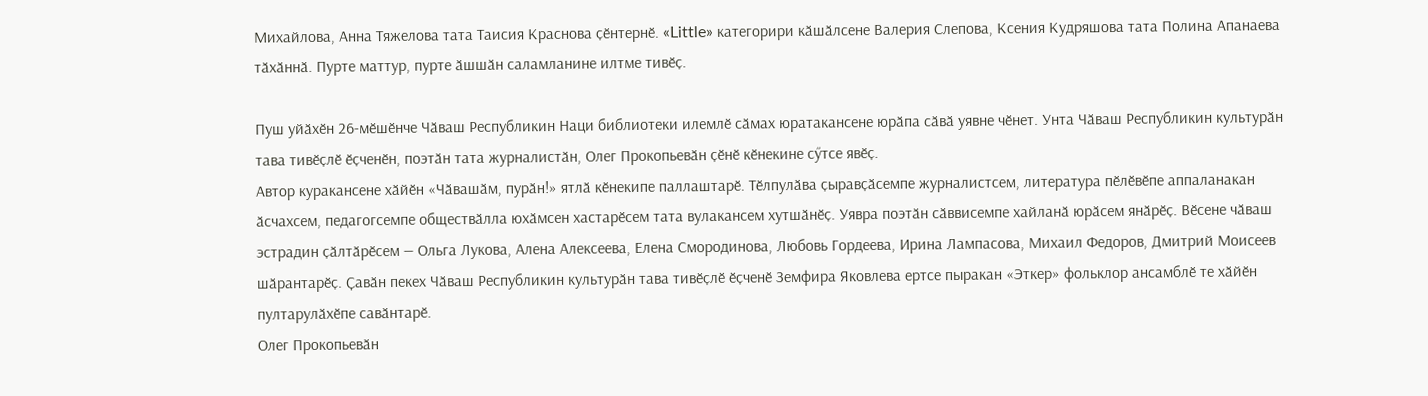Михайлова, Анна Тяжелова тата Таисия Краснова ҫӗнтернӗ. «Little» категорири кӑшӑлсене Валерия Слепова, Ксения Кудряшова тата Полина Апанаева тӑхӑннӑ. Пурте маттур, пурте ӑшшӑн саламланине илтме тивӗҫ.

Пуш уйӑхӗн 26-мӗшӗнче Чӑваш Республикин Наци библиотеки илемлӗ сӑмах юратакансене юрӑпа сӑвӑ уявне чӗнет. Унта Чӑваш Республикин культурӑн тава тивӗҫлӗ ӗҫченӗн, поэтӑн тата журналистӑн, Олег Прокопьевӑн ҫӗнӗ кӗнекине сӳтсе явӗҫ.
Автор куракансене хӑйӗн «Чӑвашӑм, пурӑн!» ятлӑ кӗнекипе паллаштарӗ. Тӗлпулӑва ҫыравҫӑсемпе журналистсем, литература пӗлӗвӗпе аппаланакан ӑсчахсем, педагогсемпе обществӑлла юхӑмсен хастарӗсем тата вулакансем хутшӑнӗҫ. Уявра поэтӑн сӑввисемпе хайланӑ юрӑсем янӑрӗҫ. Вӗсене чӑваш эстрадин ҫӑлтӑрӗсем — Ольга Лукова, Алена Алексеева, Елена Смородинова, Любовь Гордеева, Ирина Лампасова, Михаил Федоров, Дмитрий Моисеев шӑрантарӗҫ. Ҫавӑн пекех Чӑваш Республикин культурӑн тава тивӗҫлӗ ӗҫченӗ Земфира Яковлева ертсе пыракан «Эткер» фольклор ансамблӗ те хӑйӗн пултарулӑхӗпе савӑнтарӗ.
Олег Прокопьевӑн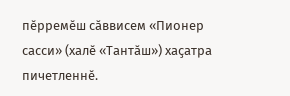пӗрремӗш сӑввисем «Пионер сасси» (халӗ «Тантӑш») хаҫатра пичетленнӗ.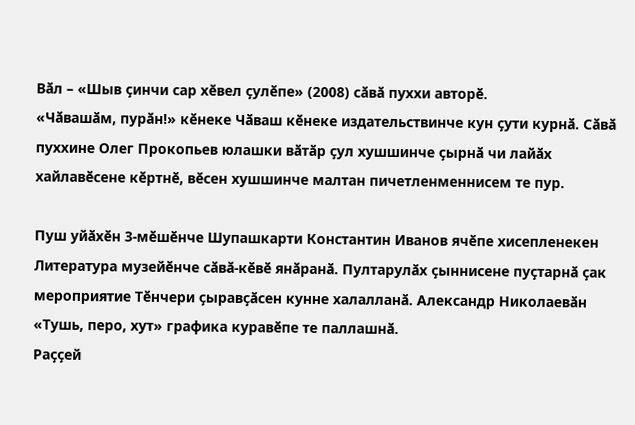Вӑл – «Шыв ҫинчи сар хӗвел ҫулӗпе» (2008) сӑвӑ пуххи авторӗ.
«Чӑвашӑм, пурӑн!» кӗнеке Чӑваш кӗнеке издательствинче кун ҫути курнӑ. Сӑвӑ пуххине Олег Прокопьев юлашки вӑтӑр ҫул хушшинче ҫырнӑ чи лайӑх хайлавӗсене кӗртнӗ, вӗсен хушшинче малтан пичетленменнисем те пур.

Пуш уйӑхӗн 3-мӗшӗнче Шупашкарти Константин Иванов ячӗпе хисепленекен Литература музейӗнче сӑвӑ-кӗвӗ янӑранӑ. Пултарулӑх ҫыннисене пуҫтарнӑ ҫак мероприятие Тӗнчери ҫыравҫӑсен кунне халалланӑ. Александр Николаевӑн «Тушь, перо, хут» графика куравӗпе те паллашнӑ.
Раҫҫей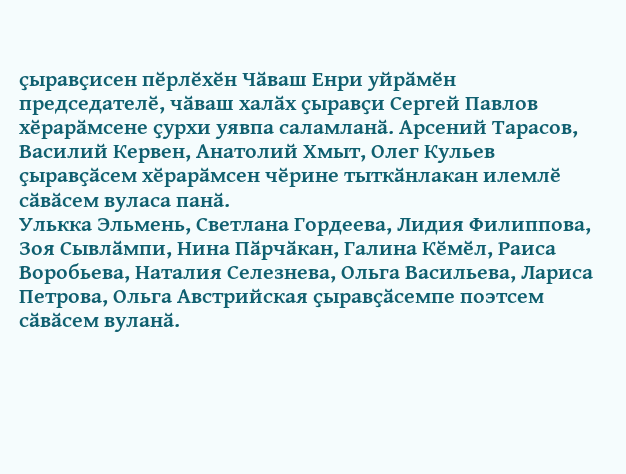ҫыравҫисен пӗрлӗхӗн Чӑваш Енри уйрӑмӗн председателӗ, чӑваш халӑх ҫыравҫи Сергей Павлов хӗрарӑмсене ҫурхи уявпа саламланӑ. Арсений Тарасов, Василий Кервен, Анатолий Хмыт, Олег Кульев ҫыравҫӑсем хӗрарӑмсен чӗрине тыткӑнлакан илемлӗ сӑвӑсем вуласа панӑ.
Улькка Эльмень, Светлана Гордеева, Лидия Филиппова, Зоя Сывлӑмпи, Нина Пӑрчӑкан, Галина Кӗмӗл, Раиса Воробьева, Наталия Селезнева, Ольга Васильева, Лариса Петрова, Ольга Австрийская ҫыравҫӑсемпе поэтсем сӑвӑсем вуланӑ.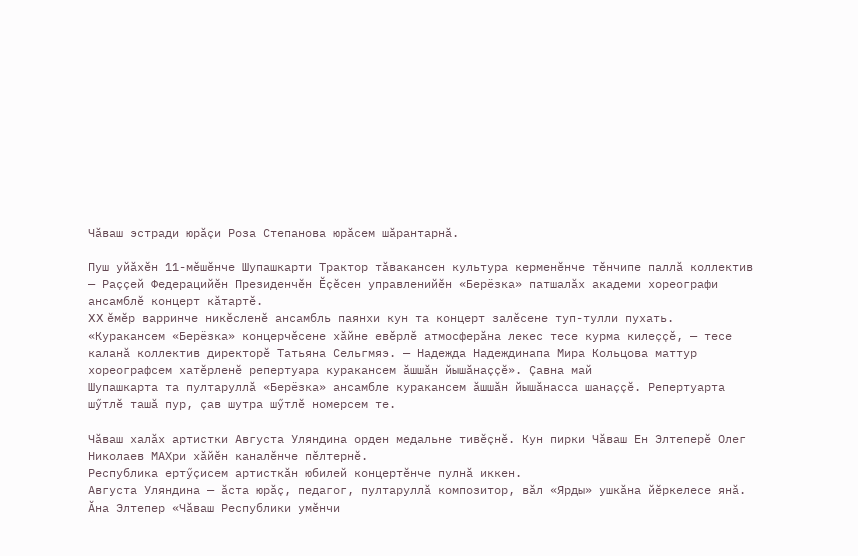Чӑваш эстради юрӑҫи Роза Степанова юрӑсем шӑрантарнӑ.

Пуш уйӑхӗн 11-мӗшӗнче Шупашкарти Трактор тӑвакансен культура керменӗнче тӗнчипе паллӑ коллектив — Раҫҫей Федерацийӗн Президенчӗн Ӗҫӗсен управленийӗн «Берёзка» патшалӑх академи хореографи ансамблӗ концерт кӑтартӗ.
XX ӗмӗр варринче никӗсленӗ ансамбль паянхи кун та концерт залӗсене туп-тулли пухать.
«Куракансем «Берёзка» концерчӗсене хӑйне евӗрлӗ атмосферӑна лекес тесе курма килеҫҫӗ, — тесе каланӑ коллектив директорӗ Татьяна Сельгмяэ. — Надежда Надеждинапа Мира Кольцова маттур хореографсем хатӗрленӗ репертуара куракансем ӑшшӑн йышӑнаҫҫӗ». Ҫавна май
Шупашкарта та пултаруллӑ «Берёзка» ансамбле куракансем ӑшшӑн йышӑнасса шанаҫҫӗ. Репертуарта шӳтлӗ ташӑ пур, ҫав шутра шӳтлӗ номерсем те.

Чӑваш халӑх артистки Августа Уляндина орден медальне тивӗҫнӗ. Кун пирки Чӑваш Ен Элтеперӗ Олег Николаев МАХри хӑйӗн каналӗнче пӗлтернӗ.
Республика ертӳҫисем артисткӑн юбилей концертӗнче пулнӑ иккен.
Августа Уляндина — ӑста юрӑҫ, педагог, пултаруллӑ композитор, вӑл «Ярды» ушкӑна йӗркелесе янӑ.
Ӑна Элтепер «Чӑваш Республики умӗнчи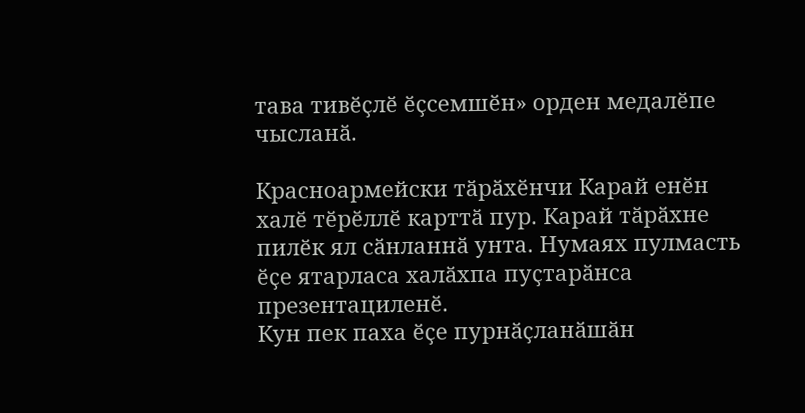тава тивӗҫлӗ ӗҫсемшӗн» орден медалӗпе чысланӑ.

Красноармейски тӑрӑхӗнчи Карай енӗн халӗ тӗрӗллӗ карттӑ пур. Карай тӑрӑхне пилӗк ял сӑнланнӑ унта. Нумаях пулмасть ӗҫе ятарласа халӑхпа пуҫтарӑнса презентациленӗ.
Кун пек паха ӗҫе пурнӑҫланӑшӑн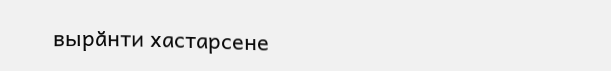вырӑнти хастарсене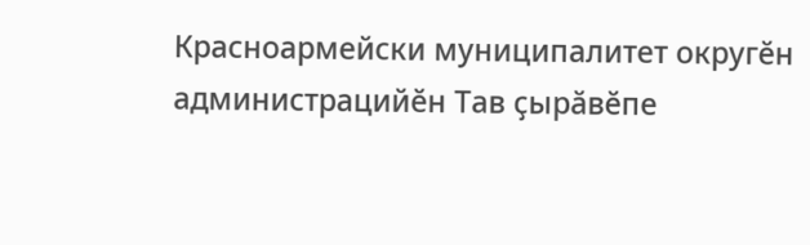Красноармейски муниципалитет округӗн администрацийӗн Тав ҫырӑвӗпе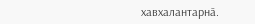хавхалантарнӑ.